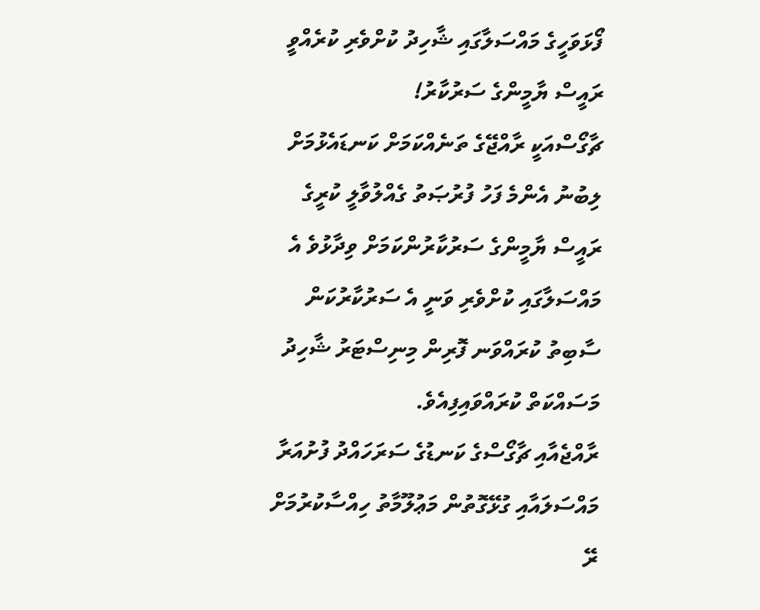ފޯޅަވަހީގެ މައްސަލާގައި ޝާހިދު ކުށްވެރި ކުރެއްވީ ރައީސް ޔާމީންގެ ސަރުކާރު!
ޗާގޯސްއަކީ ރާއްޖޭގެ ތަނެއްކަމަށް ކަނޑައެޅުމަށް ލިބުނު އެންމެ ފަހު ފުރުޞަތު ގެއްލުވާލީ ކުރީގެ ރައީސް ޔާމީންގެ ސަރުކާރުންކަމަށް ވިދާޅުވެ އެ މައްސަލާގައި ކުށްވެރި ވަނީ އެ ސަރުކާރުކަން ސާބިތު ކުރައްވަނ ފޮރިން މިނިސްޓަރު ޝާހިދު މަސައްކަތް ކުރައްވައިފިއެވެ.
ރާއްޖެއާއި ޗާގޯސްގެ ކަނޑުގެ ސަރަހައްދު ފުށުއަރާ މައްސަލައާއި ގުޅޭގޮތުން މަޢުލޫމާތު ހިއްސާކުރުމަށް ރޭ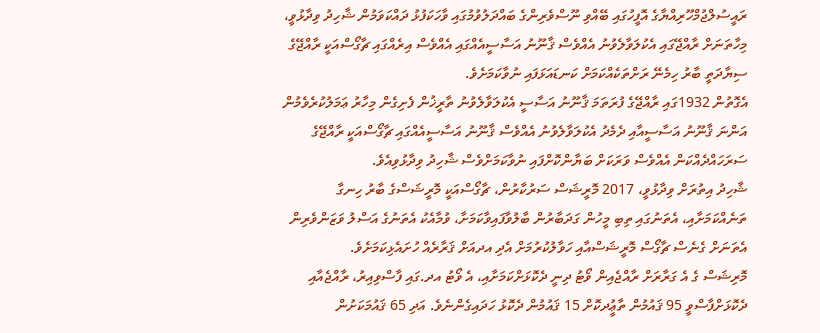ރައީސުލްޖުމްހޫރިއްޔާގެ އޮފީހުގައި ބޭއްވި ނޫސްވެރިންގެ ބައްދަލުވުމުގައި ވާހަކަފުޅު ދައްކަވަމުން ޝާހިދު ވިދާޅުވީ، މިހާތަނަށް ރާއްޖޭގައި އެކުލަވާލެވުނު އެއްވެސް ޤާނޫނު އަސާސީއެއްގައި އެއްވެސް އިރެއްގައި ޗާގޯސްއަކީ ރާއްޖޭގެ ސިޔާދަތީ ބާރު ހިމެނޭ ރަށްތަކެއްކަމަށް ކަނޑައަޅަފައި ނުވާކަމަށެވެ.
އެގޮތުން 1932ގައި ރާއްޖޭގެ ފުރަތަމަ ޤާނޫނު އަސާސީ އެކުލަވާލެވުނު ތާރީޚުން ފެށިގެން މިހާރު ޢަމަލުކުރެވެމުން އަންނަ ޤާނޫނު އަސާސީއާއި ދެމެދު އެކުލަވާލެވުނު އެއްވެސް ޤާނޫނު އަސާސީއެއްގައި ޗާގޯސްއަކީ ރާއްޖޭގެ ސަރަހައްދެއްކަން އެއްވެސް ވަރަކަށް ބަޔާންކޮށްފައި ނުވާކަމަށްވެސް ޝާހިދު ވިދާޅުވިއެވެ.
ޝާހިދު އިތުރަށް ވިދާޅުވީ، 2017 މޮރީޝަސް ސަރުކާރުން، ޗާގޯސްއަކީ މޮރީޝަސްގެ ބާރު ހިނގާ ތަނެއްކަމަށާއި، އެތަނުގައި ތިބި މީހުން ގަދަބާރުން ބާލުވާފައިވާކަމަށާ، ވުމާއެކު އެތަނުގެ އަސްލު ވަޒަންވެރިން އެތަނަށް ގެނެސް ޗާގޯސް މޮރީޝަސްއާއި ހަވާލުކުރުމަށް އެދި އދއަށް ޤަރާރެއް ހުށައެޅިކަމަށެވެ.
މޮރިޝަސް ގެ އެ ގަރާރަށް ރާއްޖެއިން ވޯޓު ދިނީ ދެކޮޅަށްކަމަށާއި، އެ ވޯޓު އދ.ގައި ފާސްވިއިރު، ރާއްޖެއާއި ދެކޮޅަށްފާސްވީ 95 ޤައުމުން ތާޢީުދކޮށް 15 ޤައުމުން ދެކޮޅު ހަދައިގެންނެވެ. އަދި 65 ޤައުމަކަށުން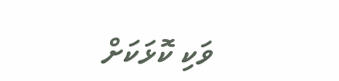ވަކި ކޮޅަކަށް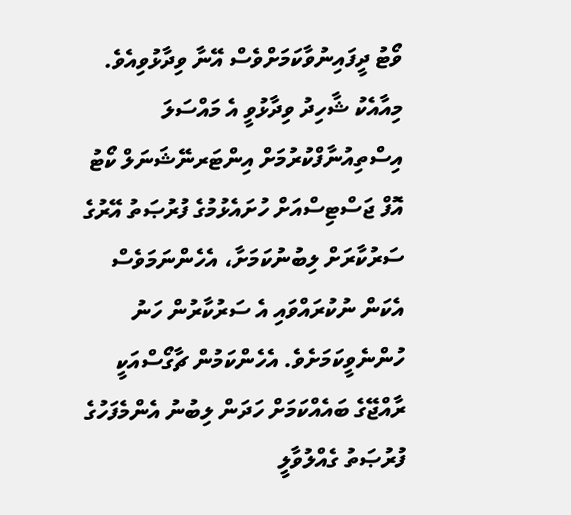ވޯޓު ދީފައިނުވާކަމަށްވެސް އޭނާ ވިދާޅުވިއެވެ.
މިއާއެކު ޝާހިދު ވިދާޅުވީ އެ މައްސަލަ އިސްތިއުނާފްކުރުމަށް އިންޓަރނޭޝަނަލް ކޯޓު އޮފް ޖަސްޓިސްއަށް ހުށައެޅުމުގެ ފުރުޞަތު އޭރުގެ ސަރުކާރަށް ލިބުނުކަމަށާ، އެހެންނަމަވެސް އެކަން ނުކުރައްވައި އެ ސަރުކާރުން ހަނު ހުންނެވީކަމަށެވެ. އެހެންކަމުން ޗާގޯސްއަކީ ރާއްޖޭގެ ބައެއްކަމަށް ހަދަން ލިބުނު އެންމެފަހުގެ ފުރުޞަތު ގެއްލުވާލީ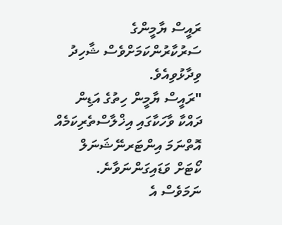ރައީސް ޔާމީންގެ ސަރުކާރުންކަމަށްވެސް ޝާހިދު ވިދާޅުވިއެވެ.
"ރައީސް ޔާމީން ހިތުގެ އަޑިން ދައްކާ ވާހަކާގައި އިޚްލާސްތެރިކަމެއް އޮތްނަމަ އިންޓަރނޭޝަނަލް ކޯޓަށް ވަޑައިގަންނަވާނެ. ނަމަވެސް އެ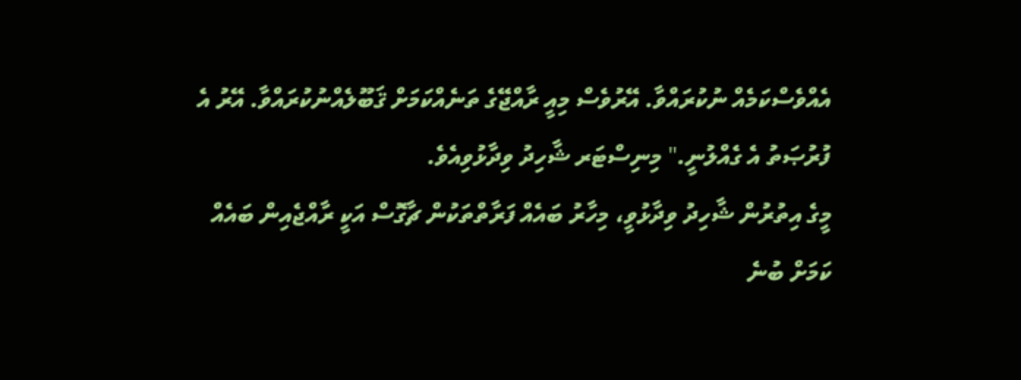އެއްވެސްކަމެއް ނުކުރައްވާ. އޭރުވެސް މިއީ ރާއްޖޭގެ ތަނެއްކަމަށް ޤަބޫލެއްނުކުރައްވާ. އޭރު އެ ފުރުޞަތު އެ ގެއްލުނީ." މިނިސްޓަރ ޝާހިދު ވިދާޅުވިއެވެ.
މީގެ އިތުރުން ޝާހިދު ވިދާޅުވީ، މިހާރު ބައެއް ފަރާތްތަކުން ޗާގޮސް އަކީ ރާއްޖެއިން ބައެއް ކަމަށް ބުނެ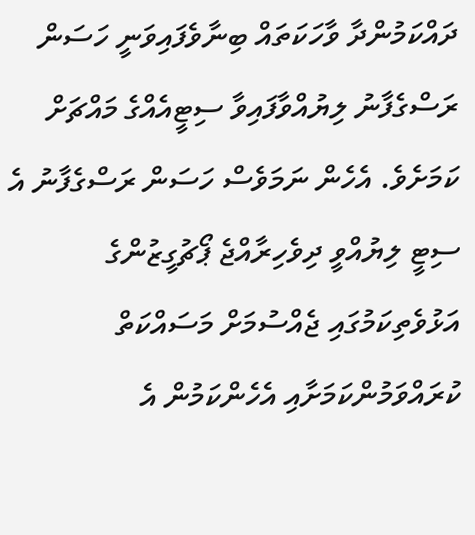ދައްކަމުންދާ ވާހަކަތައް ބިނާވެފައިވަނީ ހަސަން ރަސްގެފާނު ލިޔުއްވާފައިވާ ސިޓީއެއްގެ މައްޗަށް ކަމަށެވެ. އެހެން ނަމަވެސް ހަސަން ރަސްގެފާނު އެ ސިޓީ ލިޔުއްވީ ދިވެހިރާއްޖެ ޕޯޗުގީޒުންގެ އަޅުވެތިކަމުގައި ޖެއްސުމަށް މަސައްކަތް ކުރައްވަމުންކަމަށާއި އެހެންކަމުން އެ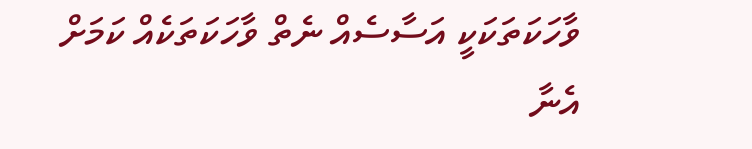ވާހަކަތަކަކީ އަސާސެއް ނެތް ވާހަކަތަކެއް ކަމަށް އެނާ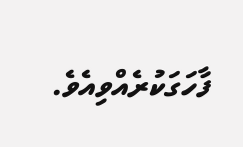ފާހަގަކުރެއްވިއެވެ.